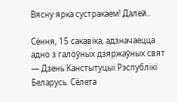Вясну ярка сустракаем! Далей..

Сёння, 15 сакавіка, адзначаецца адно з галоўных дзяржаўных свят — Дзень Канстытуцыі Рэспублікі Беларусь. Сёлета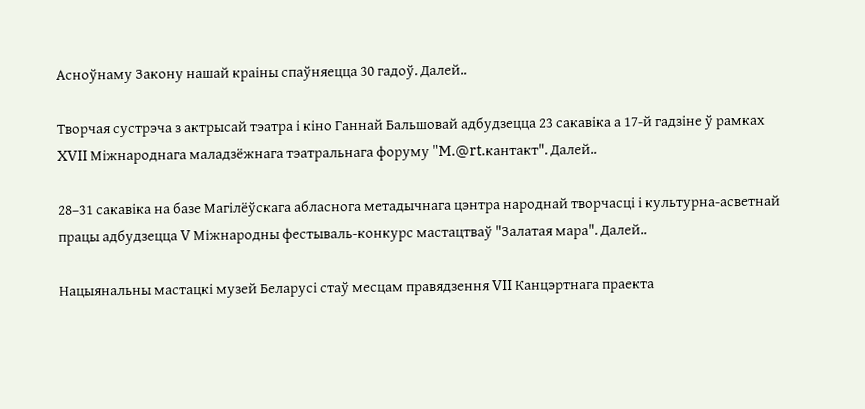Асноўнаму Закону нашай краіны спаўняецца 30 гадоў. Далей..

Творчая сустрэча з актрысай тэатра і кіно Ганнай Бальшовай адбудзецца 23 сакавіка а 17-й гадзіне ў рамках XVII Міжнароднага маладзёжнага тэатральнага форуму "M.@rt.кантакт". Далей..

28–31 сакавіка на базе Магілёўскага абласнога метадычнага цэнтра народнай творчасці і культурна-асветнай працы адбудзецца V Міжнародны фестываль-конкурс мастацтваў "Залатая мара". Далей..

Нацыянальны мастацкі музей Беларусі стаў месцам правядзення VII Канцэртнага праекта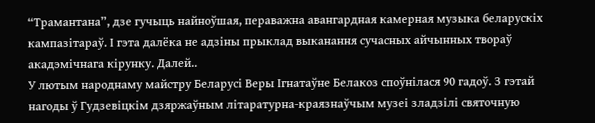“Трамантана”, дзе гучыць найноўшая, пераважна авангардная камерная музыка беларускіх кампазітараў. І гэта далёка не адзіны прыклад выканання сучасных айчынных твораў акадэмічнага кірунку. Далей..
У лютым народнаму майстру Беларусі Веры Ігнатаўне Белакоз споўнілася 90 гадоў. З гэтай нагоды ў Гудзевіцкім дзяржаўным літаратурна-краязнаўчым музеі зладзілі святочную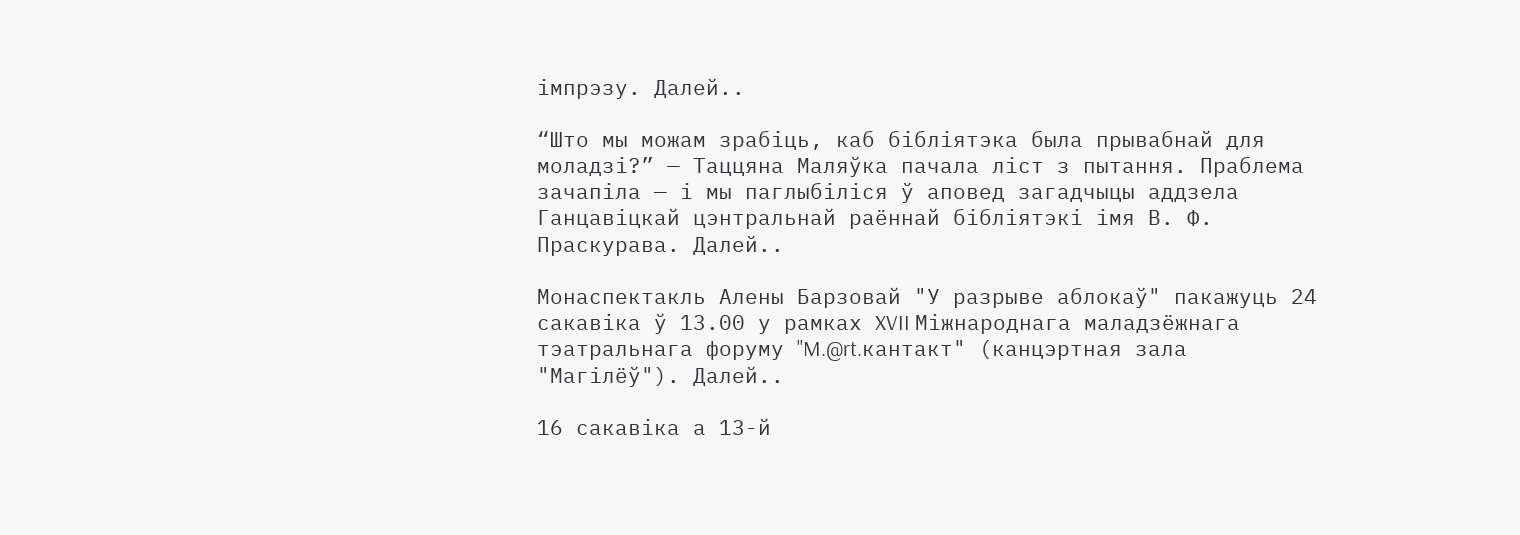імпрэзу. Далей..

“Што мы можам зрабіць, каб бібліятэка была прывабнай для моладзі?” — Таццяна Маляўка пачала ліст з пытання. Праблема зачапіла — і мы паглыбіліся ў аповед загадчыцы аддзела Ганцавіцкай цэнтральнай раённай бібліятэкі імя В. Ф. Праскурава. Далей..

Монаспектакль Алены Барзовай "У разрыве аблокаў" пакажуць 24 сакавіка ў 13.00 у рамках XVII Міжнароднага маладзёжнага тэатральнага форуму "M.@rt.кантакт" (канцэртная зала "Магілёў"). Далей..

16 сакавіка а 13-й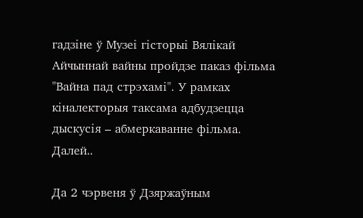гадзіне ў Музеі гісторыі Вялікай Айчыннай вайны пройдзе паказ фільма "Вайна пад стрэхамі". У рамках кіналекторыя таксама адбудзецца дыскусія – абмеркаванне фільма. Далей..

Да 2 чэрвеня ў Дзяржаўным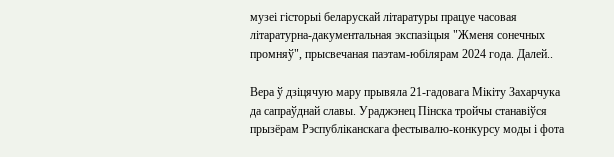музеі гісторыі беларускай літаратуры працуе часовая літаратурна-дакументальная экспазіцыя "Жменя сонечных промняў", прысвечаная паэтам-юбілярам 2024 года. Далей..

Вера ў дзіцячую мару прывяла 21-гадовага Мікіту Захарчука да сапраўднай славы. Ураджэнец Пінска тройчы станавіўся прызёрам Рэспубліканскага фестывалю-конкурсу моды і фота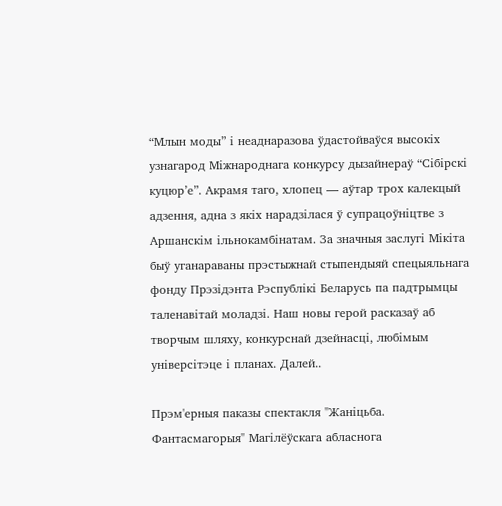“Млын моды” і неаднаразова ўдастойваўся высокіх узнагарод Міжнароднага конкурсу дызайнераў “Сібірскі куцюр’е”. Акрамя таго, хлопец — аўтар трох калекцый адзення, адна з якіх нарадзілася ў супрацоўніцтве з Аршанскім ільнокамбінатам. За значныя заслугі Мікіта быў уганараваны прэстыжнай стыпендыяй спецыяльнага фонду Прэзідэнта Рэспублікі Беларусь па падтрымцы таленавітай моладзі. Наш новы герой расказаў аб творчым шляху, конкурснай дзейнасці, любімым універсітэце і планах. Далей..

Прэм'ерныя паказы спектакля "Жаніцьба. Фантасмагорыя" Магілёўскага абласнога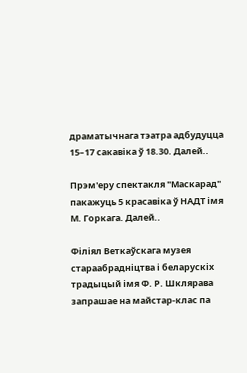драматычнага тэатра адбудуцца 15–17 сакавіка ў 18.30. Далей..

Прэм'еру спектакля "Маскарад" пакажуць 5 красавіка ў НАДТ імя М. Горкага. Далей..

Філіял Веткаўскага музея стараабрадніцтва і беларускіх традыцый імя Ф. Р. Шклярава запрашае на майстар-клас па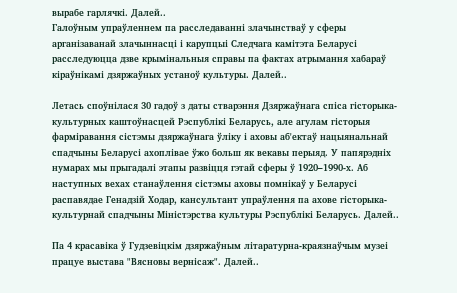вырабе гарлячкі. Далей..
Галоўным упраўленнем па расследаванні злачынстваў у сферы арганізаванай злачыннасці і карупцыі Следчага камітэта Беларусі расследуюцца дзве крымінальныя справы па фактах атрымання хабараў кіраўнікамі дзяржаўных устаноў культуры. Далей..

Летась споўнілася 30 гадоў з даты стварэння Дзяржаўнага спіса гісторыка-культурных каштоўнасцей Рэспублікі Беларусь, але агулам гісторыя фарміравання сістэмы дзяржаўнага ўліку і аховы аб'ектаў нацыянальнай спадчыны Беларусі ахоплівае ўжо больш як векавы перыяд. У папярэдніх нумарах мы прыгадалі этапы развіцця гэтай сферы ў 1920–1990-х. Аб наступных вехах станаўлення сістэмы аховы помнікаў у Беларусі распавядае Генадзій Ходар, кансультант упраўлення па ахове гісторыка-культурнай спадчыны Міністэрства культуры Рэспублікі Беларусь. Далей..

Па 4 красавіка ў Гудзевіцкім дзяржаўным літаратурна-краязнаўчым музеі працуе выстава "Вясновы вернісаж". Далей..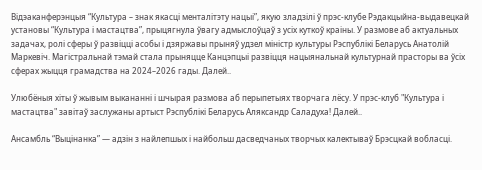Відэаканферэнцыя “Культура – знак якасці менталітэту нацыі”, якую зладзілі ў прэс-клубе Рэдакцыйна-выдавецкай установы “Культура і мастацтва”, прыцягнула ўвагу адмыслоўцаў з усіх куткоў краіны. У размове аб актуальных задачах, ролі сферы ў развіцці асобы і дзяржавы прыняў удзел міністр культуры Рэспублікі Беларусь Анатолій Маркевіч. Магістральнай тэмай стала прыняцце Канцэпцыі развіцця нацыянальнай культурнай прасторы ва ўсіх сферах жыцця грамадства на 2024–2026 гады. Далей..

Улюбёныя хіты ў жывым выкананні і шчырая размова аб перыпетыях творчага лёсу. У прэс-клуб "Культура і мастацтва" завітаў заслужаны артыст Рэспублікі Беларусь Аляксандр Саладуха! Далей..

Ансамбль “Выцінанка” — адзін з найлепшых і найбольш дасведчаных творчых калектываў Брэсцкай вобласці.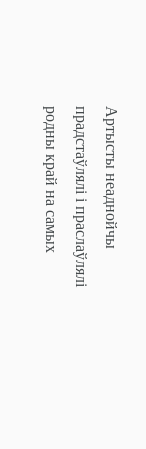Артысты неаднойчы прадстаўлялі і праслаўлялі родны край на самых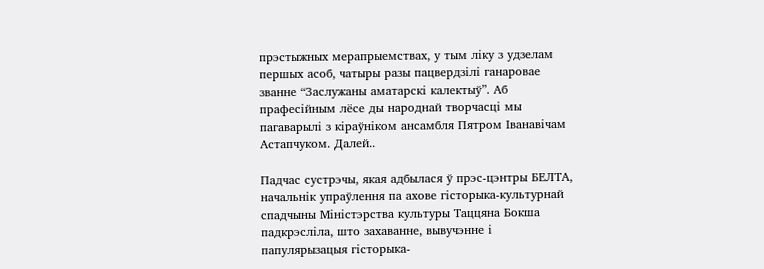прэстыжных мерапрыемствах, у тым ліку з удзелам першых асоб, чатыры разы пацвердзілі ганаровае званне “Заслужаны аматарскі калектыў”. Аб прафесійным лёсе ды народнай творчасці мы пагаварылі з кіраўніком ансамбля Пятром Іванавічам Астапчуком. Далей..

Падчас сустрэчы, якая адбылася ў прэс-цэнтры БЕЛТА, начальнік упраўлення па ахове гісторыка-культурнай спадчыны Міністэрства культуры Таццяна Бокша падкрэсліла, што захаванне, вывучэнне і папулярызацыя гісторыка-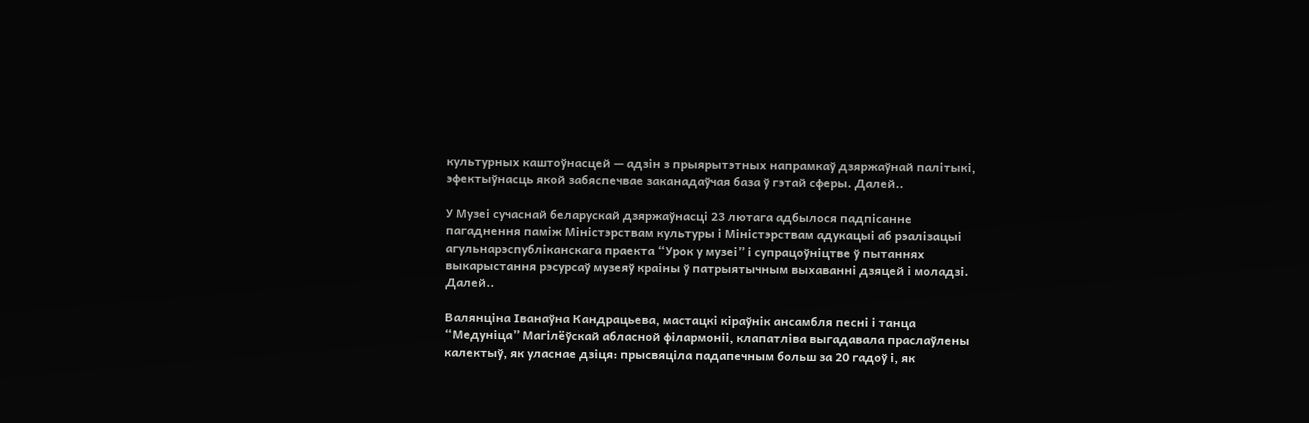культурных каштоўнасцей — адзін з прыярытэтных напрамкаў дзяржаўнай палітыкі, эфектыўнасць якой забяспечвае заканадаўчая база ў гэтай сферы. Далей..

У Музеі сучаснай беларускай дзяржаўнасці 23 лютага адбылося падпісанне пагаднення паміж Міністэрствам культуры і Міністэрствам адукацыі аб рэалізацыі агульнарэспубліканскага праекта “Урок у музеі” і супрацоўніцтве ў пытаннях выкарыстання рэсурсаў музеяў краіны ў патрыятычным выхаванні дзяцей і моладзі. Далей..

Валянціна Іванаўна Кандрацьева, мастацкі кіраўнік ансамбля песні і танца “Медуніца” Магілёўскай абласной філармоніі, клапатліва выгадавала праслаўлены калектыў, як уласнае дзіця: прысвяціла падапечным больш за 20 гадоў і, як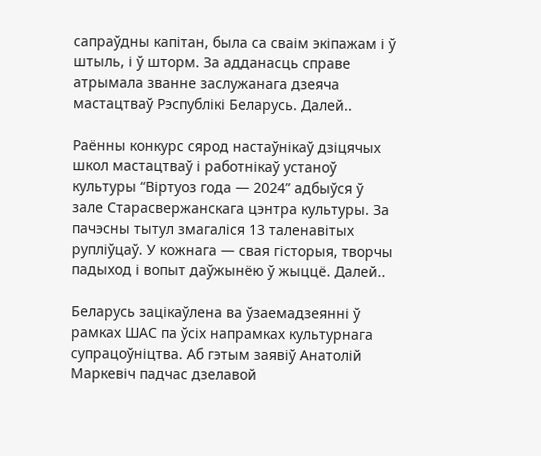сапраўдны капітан, была са сваім экіпажам і ў штыль, і ў шторм. За адданасць справе атрымала званне заслужанага дзеяча мастацтваў Рэспублікі Беларусь. Далей..

Раённы конкурс сярод настаўнікаў дзіцячых школ мастацтваў і работнікаў устаноў культуры “Віртуоз года — 2024” адбыўся ў зале Старасвержанскага цэнтра культуры. За пачэсны тытул змагаліся 13 таленавітых рупліўцаў. У кожнага — свая гісторыя, творчы падыход і вопыт даўжынёю ў жыццё. Далей..

Беларусь зацікаўлена ва ўзаемадзеянні ў рамках ШАС па ўсіх напрамках культурнага супрацоўніцтва. Аб гэтым заявіў Анатолій Маркевіч падчас дзелавой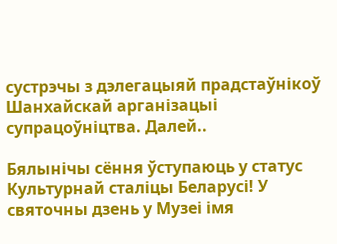сустрэчы з дэлегацыяй прадстаўнікоў Шанхайскай арганізацыі супрацоўніцтва. Далей..

Бялынічы сёння ўступаюць у статус Культурнай сталіцы Беларусі! У святочны дзень у Музеі імя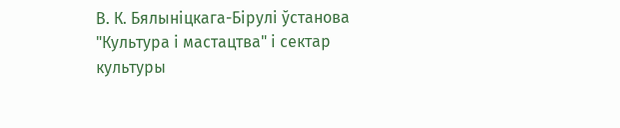В. К. Бялыніцкага-Бірулі ўстанова "Культура і мастацтва" і сектар культуры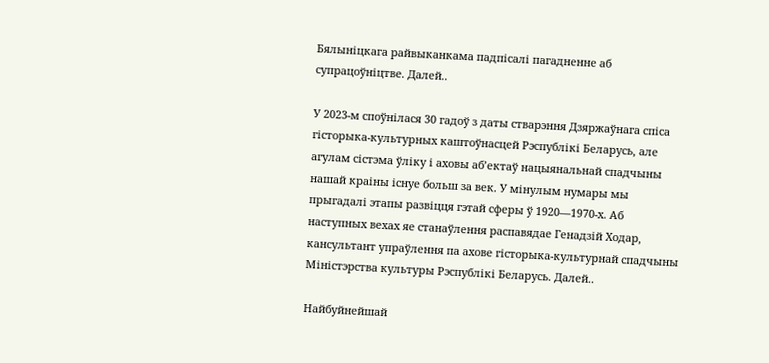Бялыніцкага райвыканкама падпісалі пагадненне аб супрацоўніцтве. Далей..

У 2023-м споўнілася 30 гадоў з даты стварэння Дзяржаўнага спіса гісторыка-культурных каштоўнасцей Рэспублікі Беларусь, але агулам сістэма ўліку і аховы аб’ектаў нацыянальнай спадчыны нашай краіны існуе больш за век. У мінулым нумары мы прыгадалі этапы развіцця гэтай сферы ў 1920—1970-х. Аб наступных вехах яе станаўлення распавядае Генадзій Ходар, кансультант упраўлення па ахове гісторыка-культурнай спадчыны Міністэрства культуры Рэспублікі Беларусь. Далей..

Найбуйнейшай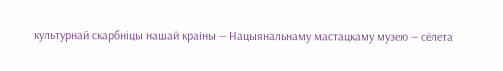культурнай скарбніцы нашай краіны — Нацыянальнаму мастацкаму музею — сёлета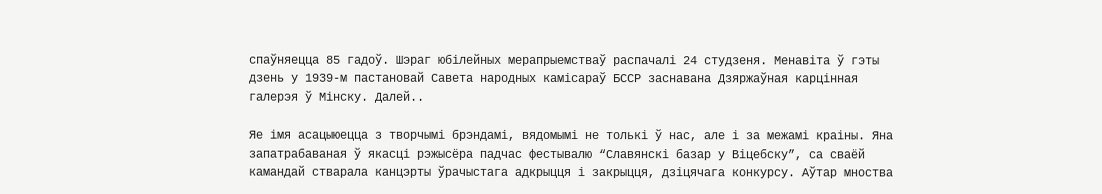спаўняецца 85 гадоў. Шэраг юбілейных мерапрыемстваў распачалі 24 студзеня. Менавіта ў гэты дзень у 1939-м пастановай Савета народных камісараў БССР заснавана Дзяржаўная карцінная галерэя ў Мінску. Далей..

Яе імя асацыюецца з творчымі брэндамі, вядомымі не толькі ў нас, але і за межамі краіны. Яна запатрабаваная ў якасці рэжысёра падчас фестывалю “Славянскі базар у Віцебску”, са сваёй камандай стварала канцэрты ўрачыстага адкрыцця і закрыцця, дзіцячага конкурсу. Аўтар мноства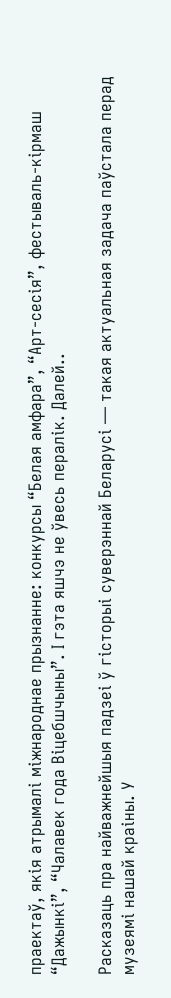праектаў, якія атрымалі міжнароднае прызнанне: конкурсы “Белая амфара”, “Арт-сесія”, фестываль-кірмаш “Дажынкі”, “Чалавек года Віцебшчыны”. І гэта яшчэ не ўвесь пералік. Далей..

Расказаць пра найважнейшыя падзеі ў гісторыі суверэннай Беларусі — такая актуальная задача паўстала перад музеямі нашай краіны. У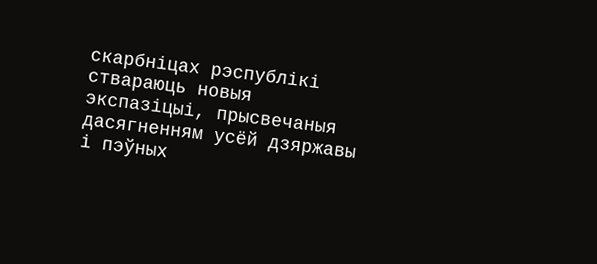скарбніцах рэспублікі ствараюць новыя экспазіцыі, прысвечаныя дасягненням усёй дзяржавы і пэўных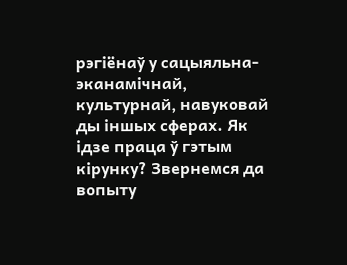рэгіёнаў у сацыяльна-эканамічнай, культурнай, навуковай ды іншых сферах. Як ідзе праца ў гэтым кірунку? Звернемся да вопыту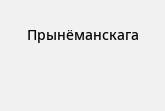Прынёманскага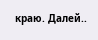краю. Далей..